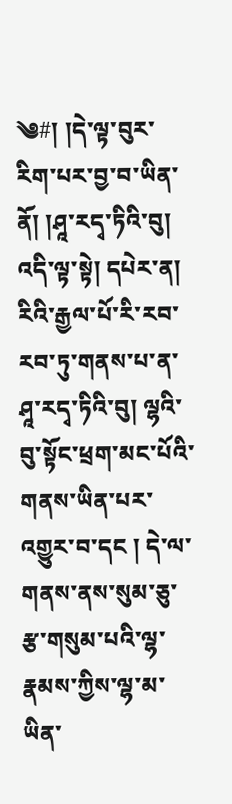༄#། །དེ་ལྟ་བུར་རིག་པར་བྱ་བ་ཡིན་ནོ། །ཤཱ་རདྭ་ཏིའི་བུ། འདི་ལྟ་སྟེ། དཔེར་ན། རིའི་རྒྱལ་པོ་རི་རབ་རབ་ཏུ་གནས་པ་ན་ཤཱ་རདྭ་ཏིའི་བུ། ལྷའི་བུ་སྟོང་ཕྲག་མང་པོའི་གནས་ཡིན་པར་འགྱུར་བ་དང ། དེ་ལ་གནས་ནས་སུམ་ཅུ་རྩ་གསུམ་པའི་ལྷ་རྣམས་ཀྱིས་ལྷ་མ་ཡིན་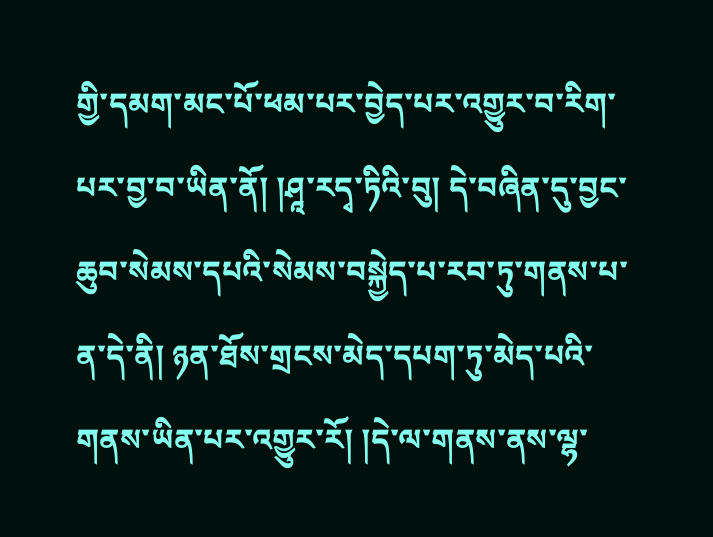གྱི་དམག་མང་པོ་ཕམ་པར་བྱེད་པར་འགྱུར་བ་རིག་པར་བྱ་བ་ཡིན་ནོ། །ཤཱ་རདྭ་ཏིའི་བུ། དེ་བཞིན་དུ་བྱང་ཆུབ་སེམས་དཔའི་སེམས་བསྐྱེད་པ་རབ་ཏུ་གནས་པ་ན་དེ་ནི། ཉན་ཐོས་གྲངས་མེད་དཔག་ཏུ་མེད་པའི་གནས་ཡིན་པར་འགྱུར་རོ། །དེ་ལ་གནས་ནས་ལྷ་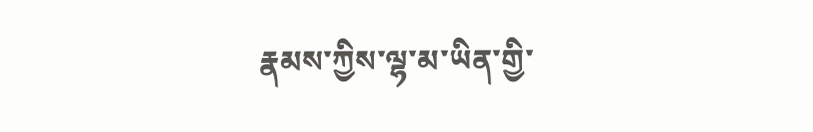རྣམས་ཀྱིས་ལྷ་མ་ཡིན་གྱི་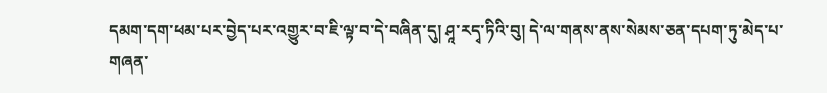དམག་དག་ཕམ་པར་བྱེད་པར་འགྱུར་བ་ཇི་ལྟ་བ་དེ་བཞིན་དུ། ཤཱ་རདྭ་ཏིའི་བུ། དེ་ལ་གནས་ནས་སེམས་ཅན་དཔག་ཏུ་མེད་པ་གཞན་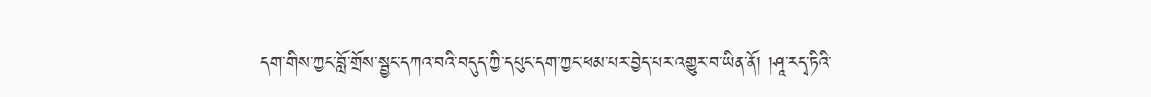དག་གིས་ཀྱང་བློ་གྲོས་སྦྱང་དཀའ་བའི་བདུད་ཀྱི་དཔུང་དག་ཀྱང་ཕམ་པར་བྱེད་པར་འགྱུར་བ་ཡིན་ནོ། །ཤཱ་རདྭ་ཏིའི་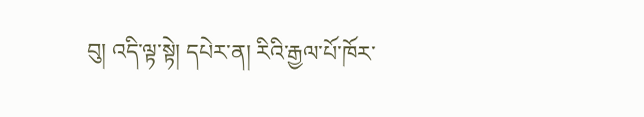བུ། འདི་ལྟ་སྟེ། དཔེར་ན། རིའི་རྒྱལ་པོ་ཁོར་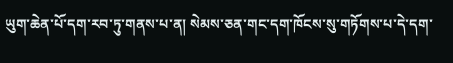ཡུག་ཆེན་པོ་དག་རབ་ཏུ་གནས་པ་ན། སེམས་ཅན་གང་དག་ཁོངས་སུ་གཏོགས་པ་དེ་དག་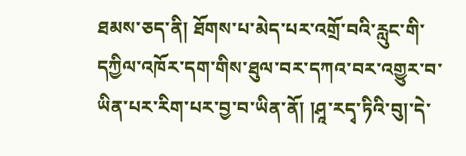ཐམས་ཅད་ནི། ཐོགས་པ་མེད་པར་འགྲོ་བའི་རླུང་གི་དཀྱིལ་འཁོར་དག་གིས་ཐུལ་བར་དཀའ་བར་འགྱུར་བ་ཡིན་པར་རིག་པར་བྱ་བ་ཡིན་ནོ། །ཤཱ་རདྭ་ཏིའི་བུ།་དེ་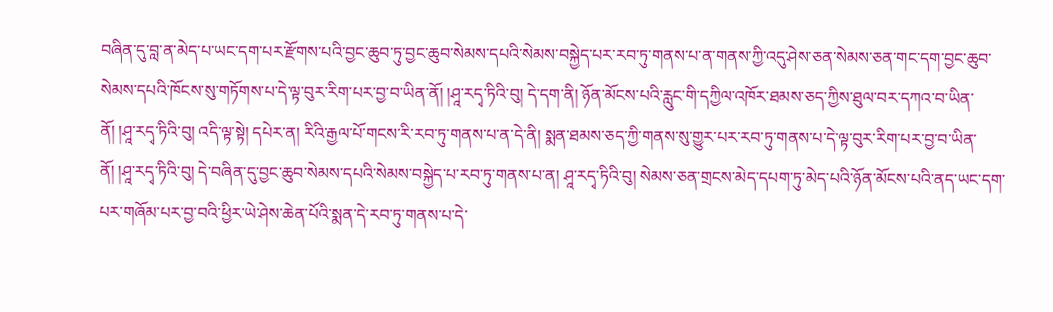བཞིན་དུ་བླ་ན་མེད་པ་ཡང་དག་པར་རྫོགས་པའི་བྱང་ཆུབ་ཏུ་བྱང་ཆུབ་སེམས་དཔའི་སེམས་བསྐྱེད་པར་རབ་ཏུ་གནས་པ་ན་གནས་ཀྱི་འདུ་ཤེས་ཅན་སེམས་ཅན་གང་དག་བྱང་ཆུབ་
སེམས་དཔའི་ཁོངས་སུ་གཏོགས་པ་དེ་ལྟ་བུར་རིག་པར་བྱ་བ་ཡིན་ནོ། །ཤཱ་རདྭ་ཏིའི་བུ། དེ་དག་ནི། ཉོན་མོངས་པའི་རླུང་གི་དཀྱིལ་འཁོར་ཐམས་ཅད་ཀྱིས་ཐུལ་བར་དཀའ་བ་ཡིན་ནོ། །ཤཱ་རདྭ་ཏིའི་བུ། འདི་ལྟ་སྟེ། དཔེར་ན། རིའི་རྒྱལ་པོ་གངས་རི་རབ་ཏུ་གནས་པ་ན་དེ་ནི། སྨན་ཐམས་ཅད་ཀྱི་གནས་སུ་གྱུར་པར་རབ་ཏུ་གནས་པ་དེ་ལྟ་བུར་རིག་པར་བྱ་བ་ཡིན་ནོ། །ཤཱ་རདྭ་ཏིའི་བུ། དེ་བཞིན་དུ་བྱང་ཆུབ་སེམས་དཔའི་སེམས་བསྐྱེད་པ་རབ་ཏུ་གནས་པ་ན། ཤཱ་རདྭ་ཏིའི་བུ། སེམས་ཅན་གྲངས་མེད་དཔག་ཏུ་མེད་པའི་ཉོན་མོངས་པའི་ནད་ཡང་དག་པར་གཞོམ་པར་བྱ་བའི་ཕྱིར་ཡེ་ཤེས་ཆེན་པོའི་སྨན་དེ་རབ་ཏུ་གནས་པ་དེ་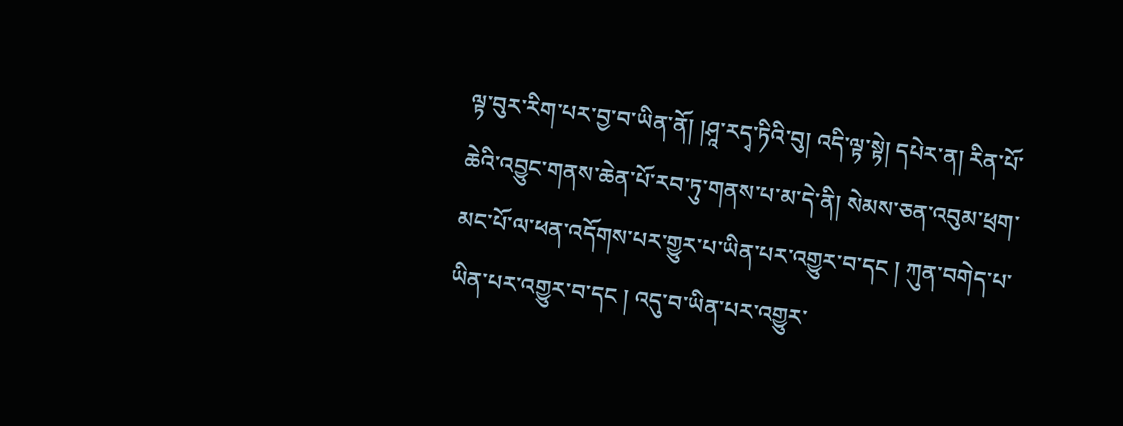ལྟ་བུར་རིག་པར་བྱ་བ་ཡིན་ནོ། །ཤཱ་རདྭ་ཏིའི་བུ། འདི་ལྟ་སྟེ། དཔེར་ན། རིན་པོ་ཆེའི་འབྱུང་གནས་ཆེན་པོ་རབ་ཏུ་གནས་པ་མ་དེ་ནི། སེམས་ཅན་འབུམ་ཕྲག་མང་པོ་ལ་ཕན་འདོགས་པར་གྱུར་པ་ཡིན་པར་འགྱུར་བ་དང ། ཀུན་བགེད་པ་ཡིན་པར་འགྱུར་བ་དང ། འདུ་བ་ཡིན་པར་འགྱུར་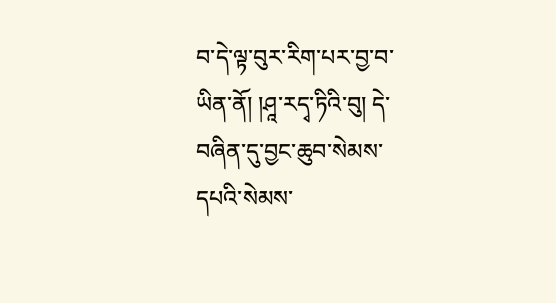བ་དེ་ལྟ་བུར་རིག་པར་བྱ་བ་ཡིན་ནོ། །ཤཱ་རདྭ་ཏིའི་བུ། དེ་བཞིན་དུ་བྱང་ཆུབ་སེམས་དཔའི་སེམས་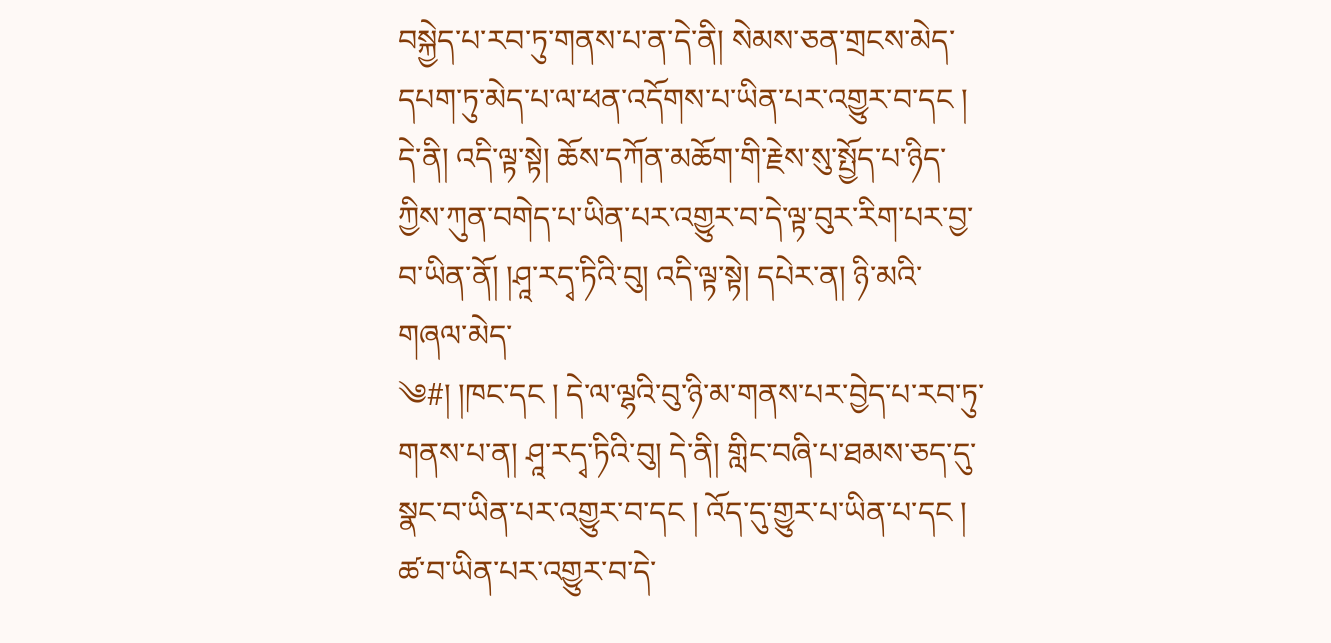བསྐྱེད་པ་རབ་ཏུ་གནས་པ་ན་དེ་ནི། སེམས་ཅན་གྲངས་མེད་དཔག་ཏུ་མེད་པ་ལ་ཕན་འདོགས་པ་ཡིན་པར་འགྱུར་བ་དང ། དེ་ནི། འདི་ལྟ་སྟེ། ཆོས་དཀོན་མཆོག་གི་རྗེས་སུ་སྤྱོད་པ་ཉིད་ཀྱིས་ཀུན་བགེད་པ་ཡིན་པར་འགྱུར་བ་དེ་ལྟ་བུར་རིག་པར་བྱ་བ་ཡིན་ནོ། །ཤཱ་རདྭ་ཏིའི་བུ། འདི་ལྟ་སྟེ། དཔེར་ན། ཉི་མའི་གཞལ་མེད་
༄#། །ཁང་དང ། དེ་ལ་ལྷའི་བུ་ཉི་མ་གནས་པར་བྱེད་པ་རབ་ཏུ་གནས་པ་ན། ཤཱ་རདྭ་ཏིའི་བུ། དེ་ནི། གླིང་བཞི་པ་ཐམས་ཅད་དུ་སྣང་བ་ཡིན་པར་འགྱུར་བ་དང ། འོད་དུ་གྱུར་པ་ཡིན་པ་དང ། ཚ་བ་ཡིན་པར་འགྱུར་བ་དེ་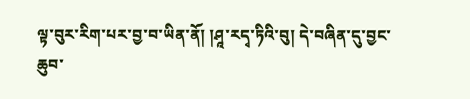ལྟ་བུར་རིག་པར་བྱ་བ་ཡིན་ནོ། །ཤཱ་རདྭ་ཏིའི་བུ། དེ་བཞིན་དུ་བྱང་ཆུབ་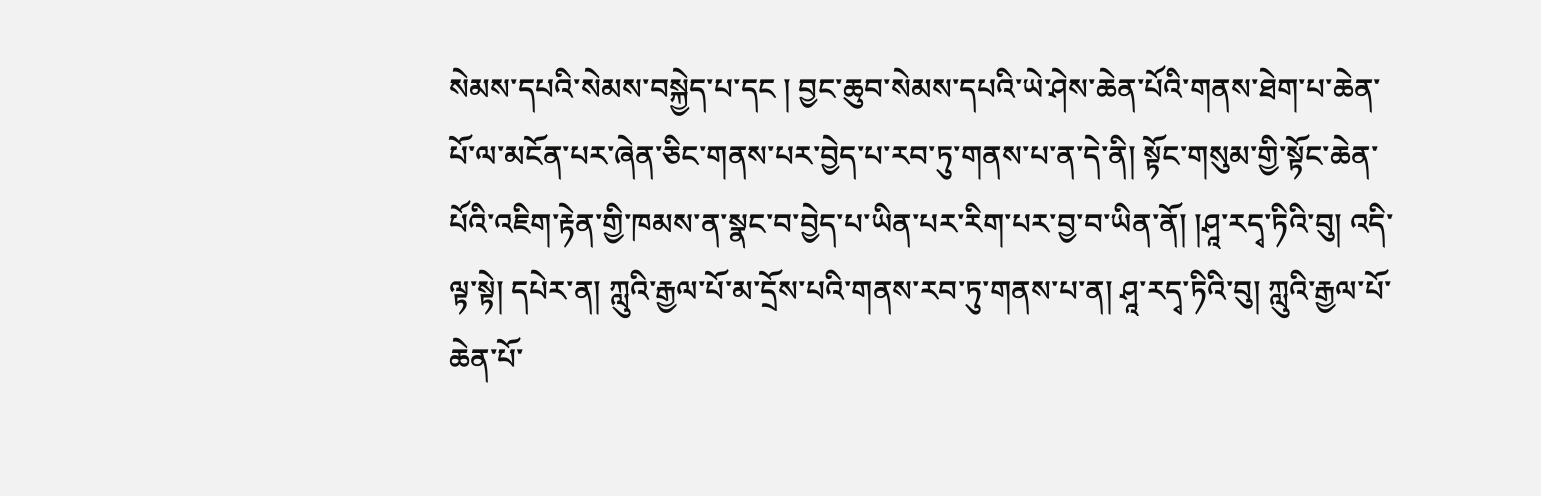སེམས་དཔའི་སེམས་བསྐྱེད་པ་དང ། བྱང་ཆུབ་སེམས་དཔའི་ཡེ་ཤེས་ཆེན་པོའི་གནས་ཐེག་པ་ཆེན་པོ་ལ་མངོན་པར་ཞེན་ཅིང་གནས་པར་བྱེད་པ་རབ་ཏུ་གནས་པ་ན་དེ་ནི། སྟོང་གསུམ་གྱི་སྟོང་ཆེན་པོའི་འཇིག་རྟེན་གྱི་ཁམས་ན་སྣང་བ་བྱེད་པ་ཡིན་པར་རིག་པར་བྱ་བ་ཡིན་ནོ། །ཤཱ་རདྭ་ཏིའི་བུ། འདི་ལྟ་སྟེ། དཔེར་ན། ཀླུའི་རྒྱལ་པོ་མ་དྲོས་པའི་གནས་རབ་ཏུ་གནས་པ་ན། ཤཱ་རདྭ་ཏིའི་བུ། ཀླུའི་རྒྱལ་པོ་ཆེན་པོ་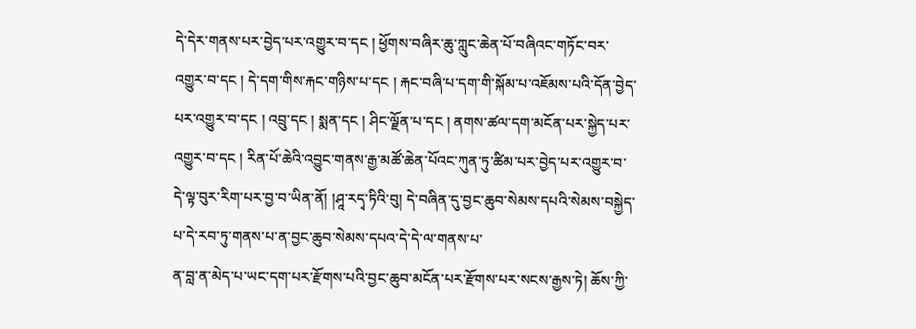དེ་དེར་གནས་པར་བྱེད་པར་འགྱུར་བ་དང ། ཕྱོགས་བཞིར་ཆུ་ཀླུང་ཆེན་པོ་བཞིའང་གཏོང་བར་འགྱུར་བ་དང ། དེ་དག་གིས་རྐང་གཉིས་པ་དང ། རྐང་བཞི་པ་དག་གི་སྐོམ་པ་འཇོམས་པའི་དོན་བྱེད་པར་འགྱུར་བ་དང ། འབྲུ་དང ། སྨན་དང ། ཤིང་ལྗོན་པ་དང ། ནགས་ཚལ་དག་མངོན་པར་སྐྱེད་པར་འགྱུར་བ་དང ། རིན་པོ་ཆེའི་འབྱུང་གནས་རྒྱ་མཚོ་ཆེན་པོའང་ཀུན་ཏུ་ཚིམ་པར་བྱེད་པར་འགྱུར་བ་དེ་ལྟ་བུར་རིག་པར་བྱ་བ་ཡིན་ནོ། །ཤཱ་རདྭ་ཏིའི་བུ། དེ་བཞིན་དུ་བྱང་ཆུབ་སེམས་དཔའི་སེམས་བསྐྱེད་པ་དེ་རབ་ཏུ་གནས་པ་ན་བྱང་ཆུབ་སེམས་དཔའ་དེ་དེ་ལ་གནས་པ་
ན་བླ་ན་མེད་པ་ཡང་དག་པར་རྫོགས་པའི་བྱང་ཆུབ་མངོན་པར་རྫོགས་པར་སངས་རྒྱས་ཏེ། ཆོས་ཀྱི་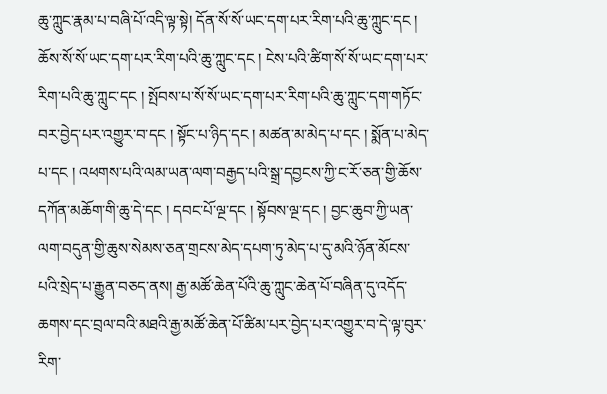ཆུ་ཀླུང་རྣམ་པ་བཞི་པོ་འདི་ལྟ་སྟེ། དོན་སོ་སོ་ཡང་དག་པར་རིག་པའི་ཆུ་ཀླུང་དང ། ཆོས་སོ་སོ་ཡང་དག་པར་རིག་པའི་ཆུ་ཀླུང་དང ། ངེས་པའི་ཚིག་སོ་སོ་ཡང་དག་པར་རིག་པའི་ཆུ་ཀླུང་དང ། སྤོབས་པ་སོ་སོ་ཡང་དག་པར་རིག་པའི་ཆུ་ཀླུང་དག་གཏོང་བར་བྱེད་པར་འགྱུར་བ་དང ། སྟོང་པ་ཉིད་དང ། མཚན་མ་མེད་པ་དང ། སྨོན་པ་མེད་པ་དང ། འཕགས་པའི་ལམ་ཡན་ལག་བརྒྱད་པའི་སྒྲ་དབྱངས་ཀྱི་ང་རོ་ཅན་གྱི་ཆོས་དཀོན་མཆོག་གི་ཆུ་དེ་དང ། དབང་པོ་ལྔ་དང ། སྟོབས་ལྔ་དང ། བྱང་ཆུབ་ཀྱི་ཡན་ལག་བདུན་གྱི་ཆུས་སེམས་ཅན་གྲངས་མེད་དཔག་ཏུ་མེད་པ་དུ་མའི་ཉོན་མོངས་པའི་སྲེད་པ་རྒྱུན་བཅད་ནས། རྒྱ་མཚོ་ཆེན་པོའི་ཆུ་ཀླུང་ཆེན་པོ་བཞིན་དུ་འདོད་ཆགས་དང་བྲལ་བའི་མཐའི་རྒྱ་མཚོ་ཆེན་པོ་ཚིམ་པར་བྱེད་པར་འགྱུར་བ་དེ་ལྟ་བུར་རིག་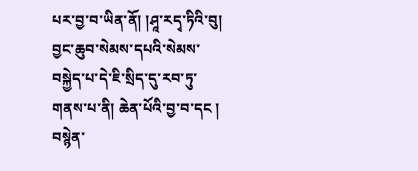པར་བྱ་བ་ཡིན་ནོ། །ཤཱ་རདྭ་ཏིའི་བུ། བྱང་ཆུབ་སེམས་དཔའི་སེམས་བསྐྱེད་པ་དེ་ཇི་སྲིད་དུ་རབ་ཏུ་གནས་པ་ནི། ཆེན་པོའི་བྱ་བ་དང ། བསྙེན་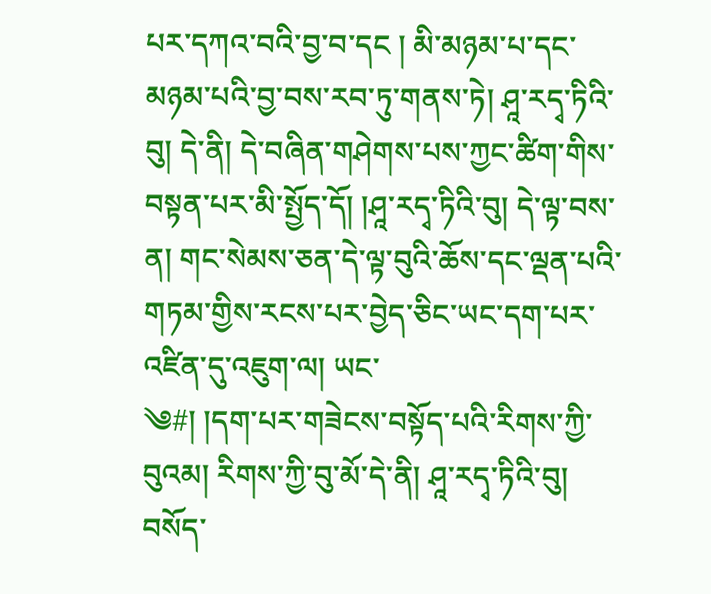པར་དཀའ་བའི་བྱ་བ་དང ། མི་མཉམ་པ་དང་མཉམ་པའི་བྱ་བས་རབ་ཏུ་གནས་ཏེ། ཤཱ་རདྭ་ཏིའི་བུ། དེ་ནི། དེ་བཞིན་གཤེགས་པས་ཀྱང་ཚིག་གིས་བསྟན་པར་མི་སྤྱོད་དོ། །ཤཱ་རདྭ་ཏིའི་བུ། དེ་ལྟ་བས་ན། གང་སེམས་ཅན་དེ་ལྟ་བུའི་ཆོས་དང་ལྡན་པའི་གཏམ་གྱིས་རངས་པར་བྱེད་ཅིང་ཡང་དག་པར་འཛིན་དུ་འཇུག་ལ། ཡང་
༄#། །དག་པར་གཟེངས་བསྟོད་པའི་རིགས་ཀྱི་བུའམ། རིགས་ཀྱི་བུ་མོ་དེ་ནི། ཤཱ་རདྭ་ཏིའི་བུ། བསོད་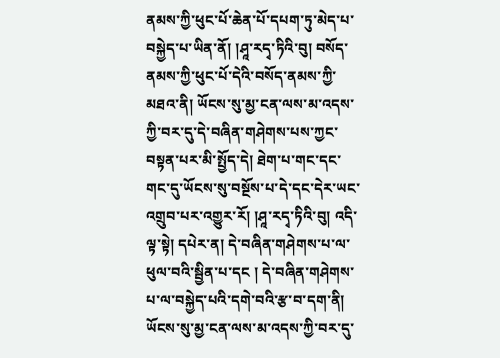ནམས་ཀྱི་ཕུང་པོ་ཆེན་པོ་དཔག་ཏུ་མེད་པ་བསྐྱེད་པ་ཡིན་ནོ། །ཤཱ་རདྭ་ཏིའི་བུ། བསོད་ནམས་ཀྱི་ཕུང་པོ་དེའི་བསོད་ནམས་ཀྱི་མཐའ་ནི། ཡོངས་སུ་མྱ་ངན་ལས་མ་འདས་ཀྱི་བར་དུ་དེ་བཞིན་གཤེགས་པས་ཀྱང་བསྟན་པར་མི་སྤྱོད་དེ། ཐེག་པ་གང་དང་གང་དུ་ཡོངས་སུ་བསྔོས་པ་དེ་དང་དེར་ཡང་འགྲུབ་པར་འགྱུར་རོ། །ཤཱ་རདྭ་ཏིའི་བུ། འདི་ལྟ་སྟེ། དཔེར་ན། དེ་བཞིན་གཤེགས་པ་ལ་ཕུལ་བའི་སྦྱིན་པ་དང ། དེ་བཞིན་གཤེགས་པ་ལ་བསྐྱེད་པའི་དགེ་བའི་རྩ་བ་དག་ནི། ཡོངས་སུ་མྱ་ངན་ལས་མ་འདས་ཀྱི་བར་དུ་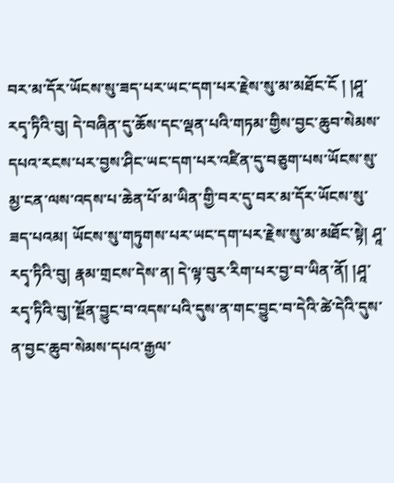བར་མ་དོར་ཡོངས་སུ་ཟད་པར་ཡང་དག་པར་རྗེས་སུ་མ་མཐོང་ངོ ། །ཤཱ་རདྭ་ཏིའི་བུ། དེ་བཞིན་དུ་ཆོས་དང་ལྡན་པའི་གཏམ་གྱིས་བྱང་ཆུབ་སེམས་དཔའ་རངས་པར་བྱས་ཤིང་ཡང་དག་པར་འཛིན་དུ་བཅུག་པས་ཡོངས་སུ་མྱ་ངན་ལས་འདས་པ་ཆེན་པོ་མ་ཡིན་གྱི་བར་དུ་བར་མ་དོར་ཡོངས་སུ་ཟད་པའམ། ཡོངས་སུ་གཏུགས་པར་ཡང་དག་པར་རྗེས་སུ་མ་མཐོང་སྟེ། ཤཱ་རདྭ་ཏིའི་བུ། རྣམ་གྲངས་དེས་ན། དེ་ལྟ་བུར་རིག་པར་བྱ་བ་ཡིན་ནོ། །ཤཱ་རདྭ་ཏིའི་བུ།་སྔོན་བྱུང་བ་འདས་པའི་དུས་ན་གང་བྱུང་བ་དེའི་ཚེ་དེའི་དུས་ན་བྱང་ཆུབ་སེམས་དཔའ་རྒྱལ་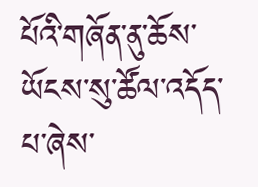པོའི་གཞོན་ནུ་ཆོས་ཡོངས་སུ་ཚོལ་འདོད་པ་ཞེས་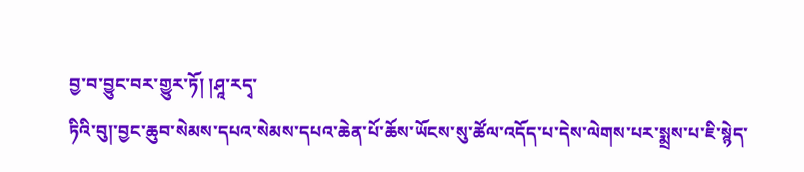བྱ་བ་བྱུང་བར་གྱུར་ཏོ། །ཤཱ་རདྭ་
ཏིའི་བུ།་བྱང་ཆུབ་སེམས་དཔའ་སེམས་དཔའ་ཆེན་པོ་ཆོས་ཡོངས་སུ་ཚོལ་འདོད་པ་དེས་ལེགས་པར་སྨྲས་པ་ཇི་སྙེད་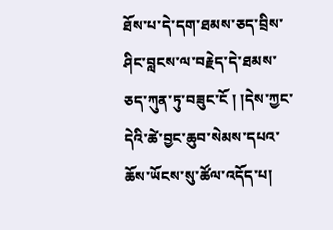ཐོས་པ་དེ་དག་ཐམས་ཅད་བྲིས་ཤིང་བླངས་ལ་བརྗེད་དེ་ཐམས་ཅད་ཀུན་ཏུ་བཟུང་ངོ ། །དེས་ཀྱང་དེའི་ཚེ་བྱང་ཆུབ་སེམས་དཔའ་ཆོས་ཡོངས་སུ་ཚོལ་འདོད་པ།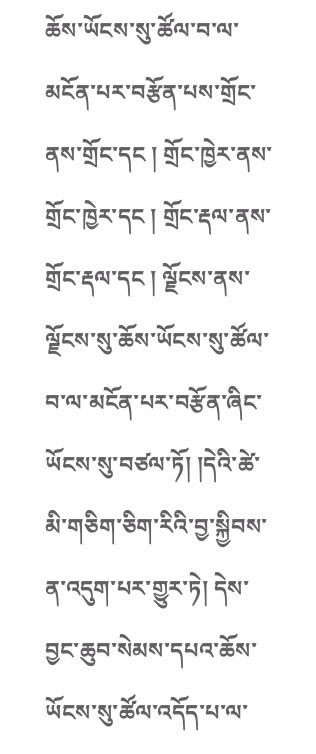ཆོས་ཡོངས་སུ་ཚོལ་བ་ལ་མངོན་པར་བརྩོན་པས་གྲོང་ནས་གྲོང་དང ། གྲོང་ཁྱེར་ནས་གྲོང་ཁྱེར་དང ། གྲོང་རྡལ་ནས་གྲོང་རྡལ་དང ། ལྗོངས་ནས་ལྗོངས་སུ་ཆོས་ཡོངས་སུ་ཚོལ་བ་ལ་མངོན་པར་བརྩོན་ཞིང་ཡོངས་སུ་བཙལ་ཏོ། །དེའི་ཚེ་མི་གཅིག་ཅིག་རིའི་བྱ་སྐྱིབས་ན་འདུག་པར་གྱུར་ཏེ། དེས་བྱང་ཆུབ་སེམས་དཔའ་ཆོས་ཡོངས་སུ་ཚོལ་འདོད་པ་ལ་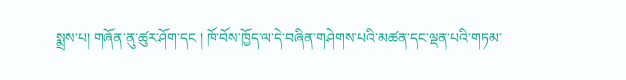སྨྲས་པ། གཞོན་ནུ་ཚུར་ཤོག་དང ། ཁོ་བོས་ཁྱོད་ལ་དེ་བཞིན་གཤེགས་པའི་མཚན་དང་ལྡན་པའི་གཏམ་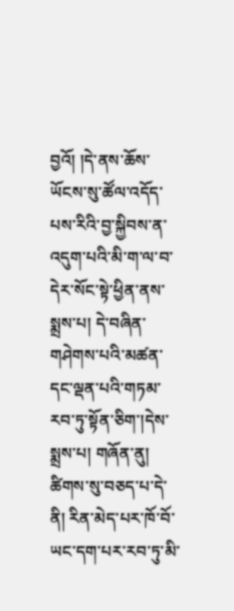བྱའོ། །དེ་ནས་ཆོས་ཡོངས་སུ་ཚོལ་འདོད་པས་རིའི་བྱ་སྐྱིབས་ན་འདུག་པའི་མི་ག་ལ་བ་དེར་སོང་སྟེ་ཕྱིན་ནས་སྨྲས་པ། དེ་བཞིན་གཤེགས་པའི་མཚན་དང་ལྡན་པའི་གཏམ་རབ་ཏུ་སྟོན་ཅིག་།དེས་སྨྲས་པ། གཞོན་ནུ། ཚིགས་སུ་བཅད་པ་དེ་ནི། རིན་མེད་པར་ཁོ་བོ་ཡང་དག་པར་རབ་ཏུ་མི་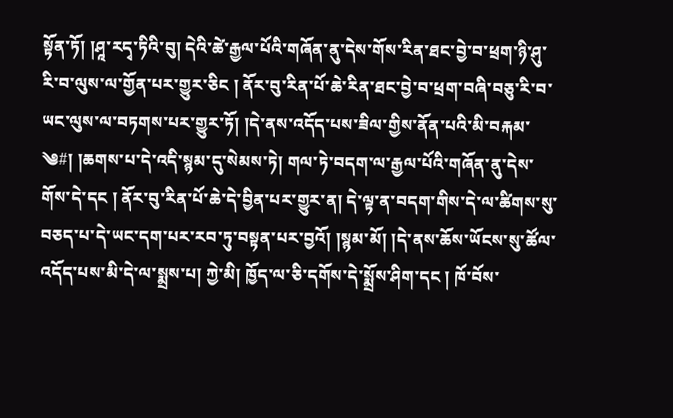སྟོན་ཏོ། །ཤཱ་རདྭ་ཏིའི་བུ། དེའི་ཚེ་རྒྱལ་པོའི་གཞོན་ནུ་དེས་གོས་རིན་ཐང་བྱེ་བ་ཕྲག་ཉི་ཤུ་རི་བ་ལུས་ལ་གྱོན་པར་གྱུར་ཅིང ། ནོར་བུ་རིན་པོ་ཆེ་རིན་ཐང་བྱེ་བ་ཕྲག་བཞི་བཅུ་རི་བ་ཡང་ལུས་ལ་བཏགས་པར་གྱུར་ཏོ། །དེ་ནས་འདོད་པས་ཟིལ་གྱིས་ནོན་པའི་མི་བརྐམ་
༄#། །ཆགས་པ་དེ་འདི་སྙམ་དུ་སེམས་ཏེ། གལ་ཏེ་བདག་ལ་རྒྱལ་པོའི་གཞོན་ནུ་དེས་གོས་དེ་དང ། ནོར་བུ་རིན་པོ་ཆེ་དེ་བྱིན་པར་གྱུར་ན། དེ་ལྟ་ན་བདག་གིས་དེ་ལ་ཚིགས་སུ་བཅད་པ་དེ་ཡང་དག་པར་རབ་ཏུ་བསྟན་པར་བྱའོ། །སྙམ་མོ། །དེ་ནས་ཆོས་ཡོངས་སུ་ཚོལ་འདོད་པས་མི་དེ་ལ་སྨྲས་པ། ཀྱེ་མི། ཁྱོད་ལ་ཅི་དགོས་དེ་སྨྲོས་ཤིག་དང ། ཁོ་བོས་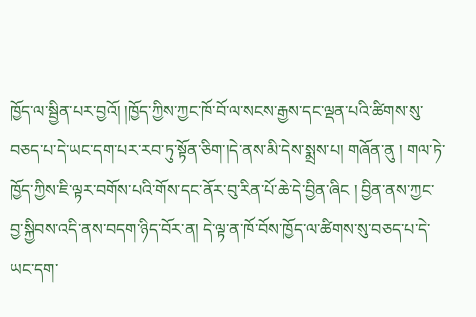ཁྱོད་ལ་སྦྱིན་པར་བྱའོ། །ཁྱོད་ཀྱིས་ཀྱང་ཁོ་བོ་ལ་སངས་རྒྱས་དང་ལྡན་པའི་ཚིགས་སུ་བཅད་པ་དེ་ཡང་དག་པར་རབ་ཏུ་སྟོན་ཅིག་།དེ་ནས་མི་དེས་སྨྲས་པ། གཞོན་ནུ ། གལ་ཏེ་ཁྱོད་ཀྱིས་ཇི་ལྟར་བགོས་པའི་གོས་དང་ནོར་བུ་རིན་པོ་ཆེ་དེ་བྱིན་ཞིང ། བྱིན་ནས་ཀྱང་བྱ་སྐྱིབས་འདི་ནས་བདག་ཉིད་བོར་ན། དེ་ལྟ་ན་ཁོ་བོས་ཁྱོད་ལ་ཚིགས་སུ་བཅད་པ་དེ་ཡང་དག་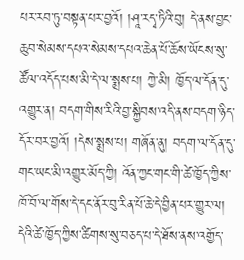པར་རབ་ཏུ་བསྟན་པར་བྱའོ། །ཤཱ་རདྭ་ཏིའི་བུ། དེ་ནས་བྱང་ཆུབ་སེམས་དཔའ་སེམས་དཔའ་ཆེན་པོ་ཆོས་ཡོངས་སུ་ཚོལ་འདོད་པས་མི་དེ་ལ་སྨྲས་པ། ཀྱེ་མི། ཁྱོད་ལ་དོན་དུ་འགྱུར་ན། བདག་གིས་རིའི་བྱ་སྐྱིབས་འདི་ནས་བདག་ཉིད་དོར་བར་བྱའོ། །དེས་སྨྲས་པ། གཞོན་ནུ། བདག་ལ་དོན་དུ་གང་ཡང་མི་འགྱུར་མོད་ཀྱི། འོན་ཀྱང་གང་གི་ཚེ་ཁྱོད་ཀྱིས་ཁོ་བོ་ལ་གོས་དེ་དང་ནོར་བུ་རིན་པོ་ཆེ་དེ་བྱིན་པར་གྱུར་ལ། དེའི་ཚེ་ཁྱོད་ཀྱིས་ཚིགས་སུ་བཅད་པ་དེ་ཐོས་ནས་འགྱོད་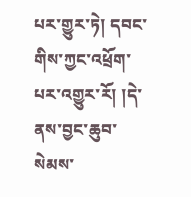པར་གྱུར་ཏེ། དབང་གིས་ཀྱང་འཕྲོག་པར་འགྱུར་རོ། །དེ་
ནས་བྱང་ཆུབ་སེམས་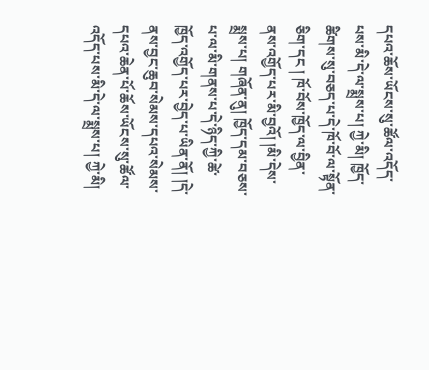དཔའ་ཆོས་ཡོངས་སུ་ཚོལ་འདོད་པས་མི་དེ་ལ་སྨྲས་པ། ཀྱེ་མི། ཁྱོད་ཚིགས་སུ་བཅད་པ་དེ་ཁོ་བོ་ལ་སྟོན་ཅིག་དང ། ཁོ་བོས་ཁྱོད་ལ་བྱིན་ནས་འགྱོད་པར་མི་བྱའོ། །མི་དེས་སྨྲས་པ། གཞོན་ནུ། ཁྱོད་དམ་བཅས་པ་ལ་མི་གནས་པ་དེ་ཉིད་ཀྱི་ཚེ་ཁྱོད་འགྱོད་པར་བྱེད་པ་ཡིན་ནོ། །དེ་ནས་བྱང་ཆུབ་སེམས་དཔའ་སེམས་དཔའ་ཆེན་པོ་ཆོས་ཡོངས་སུ་ཚོལ་འདོད་པས་མི་དེ་ལ་སྨྲས་པ། ཀྱེ་མི།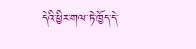དེའི་ཕྱིར་གལ་ཏེ་ཁྱོད་དེ་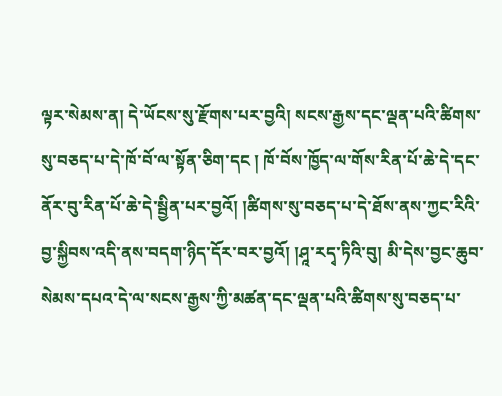ལྟར་སེམས་ན། དེ་ཡོངས་སུ་རྫོགས་པར་བྱའི། སངས་རྒྱས་དང་ལྡན་པའི་ཚིགས་སུ་བཅད་པ་དེ་ཁོ་བོ་ལ་སྟོན་ཅིག་དང ། ཁོ་བོས་ཁྱོད་ལ་གོས་རིན་པོ་ཆེ་དེ་དང་ནོར་བུ་རིན་པོ་ཆེ་དེ་སྦྱིན་པར་བྱའོ། །ཚིགས་སུ་བཅད་པ་དེ་ཐོས་ནས་ཀྱང་རིའི་བྱ་སྐྱིབས་འདི་ནས་བདག་ཉིད་དོར་བར་བྱའོ། །ཤཱ་རདྭ་ཏིའི་བུ། མི་དེས་བྱང་ཆུབ་སེམས་དཔའ་དེ་ལ་སངས་རྒྱས་ཀྱི་མཚན་དང་ལྡན་པའི་ཚིགས་སུ་བཅད་པ་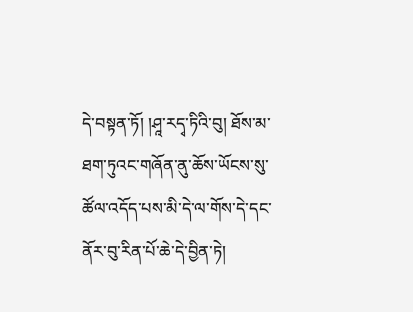དེ་བསྟན་ཏོ། །ཤཱ་རདྭ་ཏིའི་བུ། ཐོས་མ་ཐག་ཏུའང་གཞོན་ནུ་ཆོས་ཡོངས་སུ་ཚོལ་འདོད་པས་མི་དེ་ལ་གོས་དེ་དང་ནོར་བུ་རིན་པོ་ཆེ་དེ་བྱིན་ཏེ།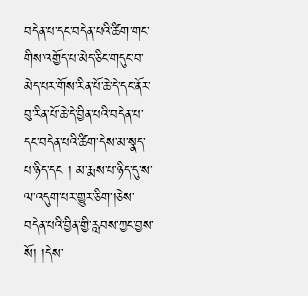བདེན་པ་དང་བདེན་པའི་ཚིག་གང་གིས་འགྱོད་པ་མེད་ཅིང་གདུང་བ་མེད་པར་གོས་རིན་པོ་ཆེ་དེ་དང་ནོར་བུ་རིན་པོ་ཆེ་དེ་བྱིན་པའི་བདེན་པ་དང་བདེན་པའི་ཚིག་དེས་མ་སྣད་པ་ཉིད་དང ། མ་རྨས་པ་ཉིད་དུ་ས་ལ་འདུག་པར་གྱུར་ཅིག་།ཅེས་བདེན་པའི་བྱིན་གྱི་རླབས་ཀྱང་བྱས་སོ། །དེས་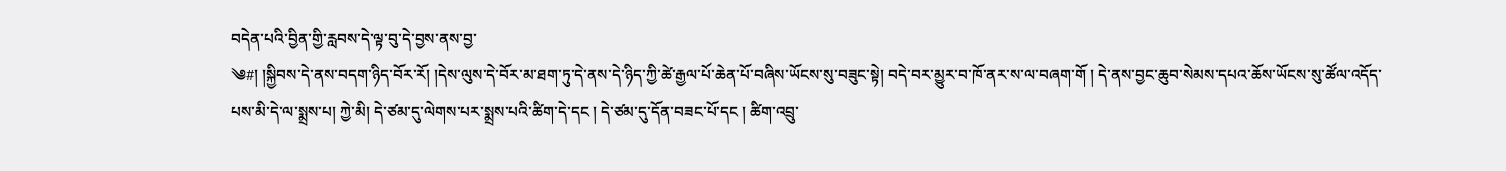བདེན་པའི་བྱིན་གྱི་རླབས་དེ་ལྟ་བུ་དེ་བྱས་ནས་བྱ་
༄#། །སྐྱིབས་དེ་ནས་བདག་ཉིད་བོར་རོ། །དེས་ལུས་དེ་བོར་མ་ཐག་ཏུ་དེ་ནས་དེ་ཉིད་ཀྱི་ཚེ་རྒྱལ་པོ་ཆེན་པོ་བཞིས་ཡོངས་སུ་བཟུང་སྟེ། བདེ་བར་མྱུར་བ་ཁོ་ནར་ས་ལ་བཞག་གོ ། དེ་ནས་བྱང་ཆུབ་སེམས་དཔའ་ཆོས་ཡོངས་སུ་ཚོལ་འདོད་པས་མི་དེ་ལ་སྨྲས་པ། ཀྱེ་མི། དེ་ཙམ་དུ་ལེགས་པར་སྨྲས་པའི་ཚིག་དེ་དང ། དེ་ཙམ་དུ་དོན་བཟང་པོ་དང ། ཚིག་འབྲུ་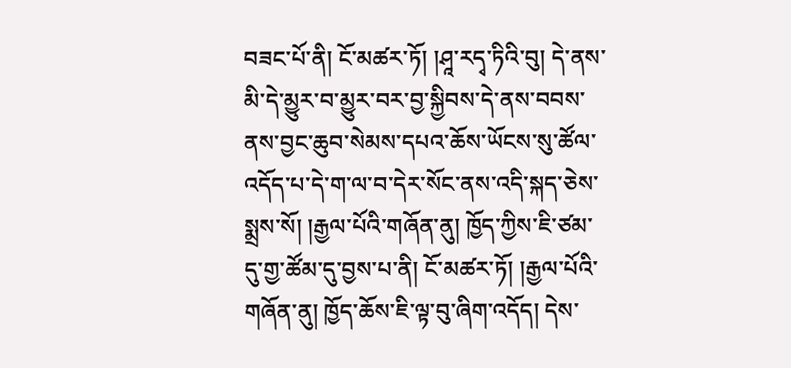བཟང་པོ་ནི། ངོ་མཚར་ཏོ། །ཤཱ་རདྭ་ཏིའི་བུ། དེ་ནས་མི་དེ་མྱུར་བ་མྱུར་བར་བྱ་སྐྱིབས་དེ་ནས་བབས་ནས་བྱང་ཆུབ་སེམས་དཔའ་ཆོས་ཡོངས་སུ་ཚོལ་འདོད་པ་དེ་ག་ལ་བ་དེར་སོང་ནས་འདི་སྐད་ཅེས་སྨྲས་སོ། །རྒྱལ་པོའི་གཞོན་ནུ། ཁྱོད་ཀྱིས་ཇི་ཙམ་དུ་གྱ་ཚོམ་དུ་བྱས་པ་ནི། ངོ་མཚར་ཏོ། །རྒྱལ་པོའི་གཞོན་ནུ། ཁྱོད་ཆོས་ཇི་ལྟ་བུ་ཞིག་འདོད། དེས་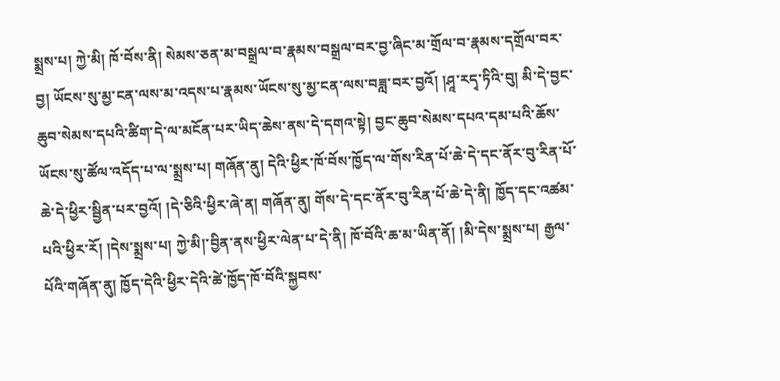སྨྲས་པ། ཀྱེ་མི། ཁོ་བོས་ནི། སེམས་ཅན་མ་བསྒྲལ་བ་རྣམས་བསྒྲལ་བར་བྱ་ཞིང་མ་གྲོལ་བ་རྣམས་དགྲོལ་བར་བྱ། ཡོངས་སུ་མྱ་ངན་ལས་མ་འདས་པ་རྣམས་ཡོངས་སུ་མྱ་ངན་ལས་བཟླ་བར་བྱའོ། །ཤཱ་རདྭ་ཏིའི་བུ། མི་དེ་བྱང་ཆུབ་སེམས་དཔའི་ཚིག་དེ་ལ་མངོན་པར་ཡིད་ཆེས་ནས་དེ་དགའ་སྟེ། བྱང་ཆུབ་སེམས་དཔའ་དམ་པའི་ཆོས་ཡོངས་སུ་ཚོལ་འདོད་པ་ལ་སྨྲས་པ། གཞོན་ནུ། དེའི་ཕྱིར་ཁོ་བོས་ཁྱོད་ལ་གོས་རིན་པོ་ཆེ་དེ་དང་ནོར་བུ་རིན་པོ་ཆེ་དེ་ཕྱིར་སྦྱིན་པར་བྱའོ། །དེ་ཅིའི་ཕྱིར་ཞེ་ན། གཞོན་ནུ། གོས་དེ་དང་ནོར་བུ་རིན་པོ་ཆེ་དེ་ནི། ཁྱོད་དང་འཚམ་
པའི་ཕྱིར་རོ། །དེས་སྨྲས་པ། ཀྱེ་མི།་བྱིན་ནས་ཕྱིར་ལེན་པ་དེ་ནི། ཁོ་བོའི་ཆ་མ་ཡིན་ནོ། །མི་དེས་སྨྲས་པ། རྒྱལ་པོའི་གཞོན་ནུ། ཁྱོད་དེའི་ཕྱིར་དེའི་ཚེ་ཁྱོད་ཁོ་བོའི་སྐྱབས་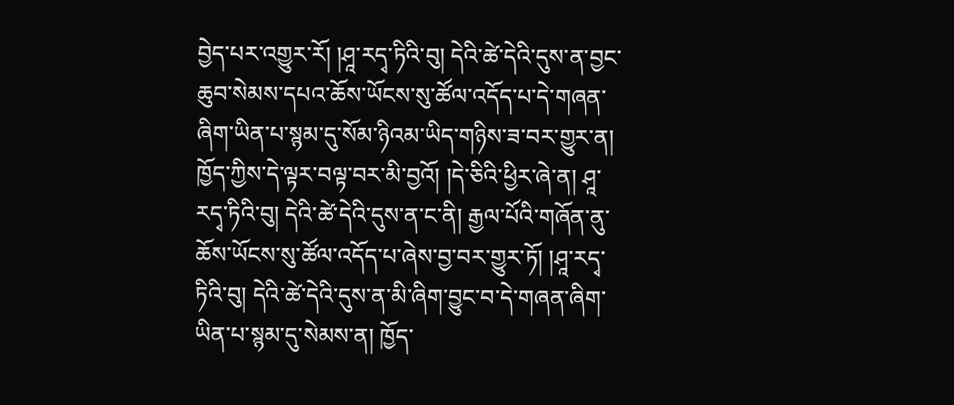བྱེད་པར་འགྱུར་རོ། །ཤཱ་རདྭ་ཏིའི་བུ། དེའི་ཚེ་དེའི་དུས་ན་བྱང་ཆུབ་སེམས་དཔའ་ཆོས་ཡོངས་སུ་ཚོལ་འདོད་པ་དེ་གཞན་ཞིག་ཡིན་པ་སྙམ་དུ་སོམ་ཉིའམ་ཡིད་གཉིས་ཟ་བར་གྱུར་ན། ཁྱོད་ཀྱིས་དེ་ལྟར་བལྟ་བར་མི་བྱའོ། །དེ་ཅིའི་ཕྱིར་ཞེ་ན། ཤཱ་རདྭ་ཏིའི་བུ། དེའི་ཚེ་དེའི་དུས་ན་ང་ནི། རྒྱལ་པོའི་གཞོན་ནུ་ཆོས་ཡོངས་སུ་ཚོལ་འདོད་པ་ཞེས་བྱ་བར་གྱུར་ཏོ། །ཤཱ་རདྭ་ཏིའི་བུ། དེའི་ཚེ་དེའི་དུས་ན་མི་ཞིག་བྱུང་བ་དེ་གཞན་ཞིག་ཡིན་པ་སྙམ་དུ་སེམས་ན། ཁྱོད་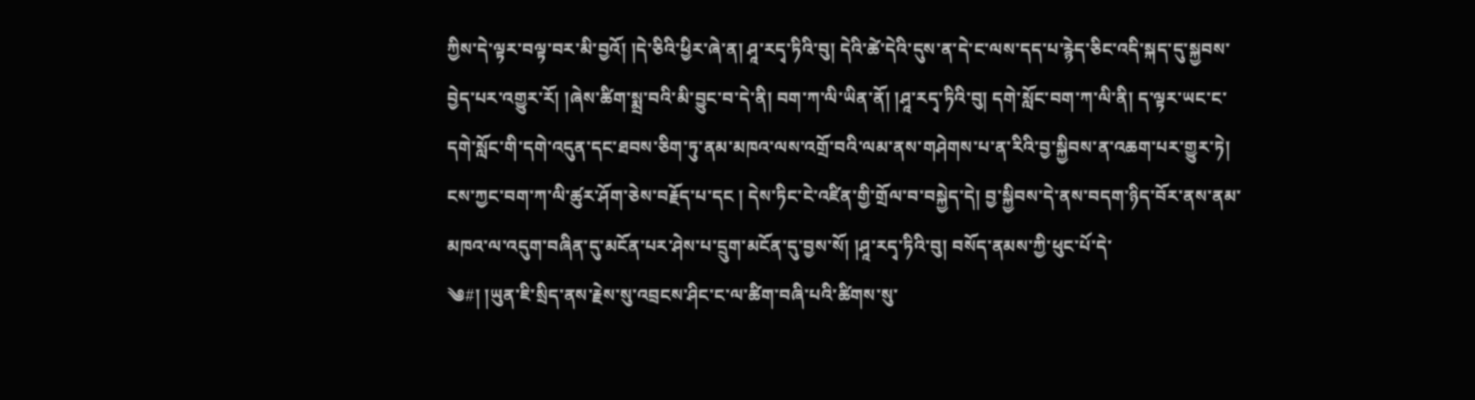ཀྱིས་དེ་ལྟར་བལྟ་བར་མི་བྱའོ། །དེ་ཅིའི་ཕྱིར་ཞེ་ན། ཤཱ་རདྭ་ཏིའི་བུ། དེའི་ཚེ་དེའི་དུས་ན་དེ་ང་ལས་དད་པ་རྙེད་ཅིང་འདི་སྐད་དུ་སྐྱབས་བྱེད་པར་འགྱུར་རོ། །ཞེས་ཚིག་སྨྲ་བའི་མི་བྱུང་བ་དེ་ནི། བག་ཀ་ལི་ཡིན་ནོ། །ཤཱ་རདྭ་ཏིའི་བུ། དགེ་སློང་བག་ཀ་ལི་ནི། ད་ལྟར་ཡང་ང་དགེ་སློང་གི་དགེ་འདུན་དང་ཐབས་ཅིག་ཏུ་ནམ་མཁའ་ལས་འགྲོ་བའི་ལམ་ནས་གཤེགས་པ་ན་རིའི་བྱ་སྐྱིབས་ན་འཆག་པར་གྱུར་ཏེ། ངས་ཀྱང་བག་ཀ་ལི་ཚུར་ཤོག་ཅེས་བརྗོད་པ་དང ། དེས་ཏིང་ངེ་འཛིན་གྱི་གྲོལ་བ་བསྐྱེད་དེ། བྱ་སྐྱིབས་དེ་ནས་བདག་ཉིད་བོར་ནས་ནམ་མཁའ་ལ་འདུག་བཞིན་དུ་མངོན་པར་ཤེས་པ་དྲུག་མངོན་དུ་བྱས་སོ། །ཤཱ་རདྭ་ཏིའི་བུ། བསོད་ནམས་ཀྱི་ཕུང་པོ་དེ་
༄#། །ཡུན་ཇི་སྲིད་ནས་རྗེས་སུ་འབྲངས་ཤིང་ང་ལ་ཚིག་བཞི་པའི་ཚིགས་སུ་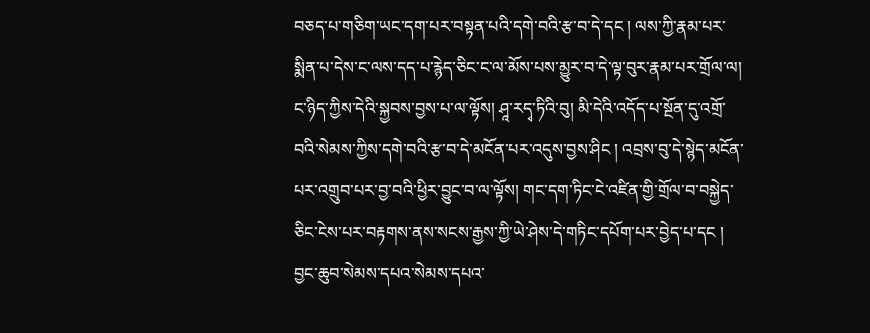བཅད་པ་གཅིག་ཡང་དག་པར་བསྟན་པའི་དགེ་བའི་རྩ་བ་དེ་དང ། ལས་ཀྱི་རྣམ་པར་སྨིན་པ་དེས་ང་ལས་དད་པ་རྙེད་ཅིང་ང་ལ་མོས་པས་མྱུར་བ་དེ་ལྟ་བུར་རྣམ་པར་གྲོལ་ལ། ང་ཉིད་ཀྱིས་དེའི་སྐྱབས་བྱས་པ་ལ་ལྟོས། ཤཱ་རདྭ་ཏིའི་བུ། མི་དེའི་འདོད་པ་སྔོན་དུ་འགྲོ་བའི་སེམས་ཀྱིས་དགེ་བའི་རྩ་བ་དེ་མངོན་པར་འདུས་བྱས་ཤིང ། འབྲས་བུ་དེ་སྙེད་མངོན་པར་འགྲུབ་པར་བྱ་བའི་ཕྱིར་བྱུང་བ་ལ་ལྟོས། གང་དག་ཏིང་ངེ་འཛིན་གྱི་གྲོལ་བ་བསྐྱེད་ཅིང་ངེས་པར་བརྟགས་ནས་སངས་རྒྱས་ཀྱི་ཡེ་ཤེས་དེ་གཏིང་དཔོག་པར་བྱེད་པ་དང ། བྱང་ཆུབ་སེམས་དཔའ་སེམས་དཔའ་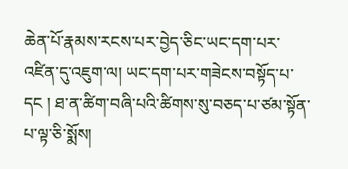ཆེན་པོ་རྣམས་རངས་པར་བྱེད་ཅིང་ཡང་དག་པར་འཛིན་དུ་འཇུག་ལ། ཡང་དག་པར་གཟེངས་བསྟོད་པ་དང ། ཐ་ན་ཚིག་བཞི་པའི་ཚིགས་སུ་བཅད་པ་ཙམ་སྟོན་པ་ལྟ་ཅི་སྨོས།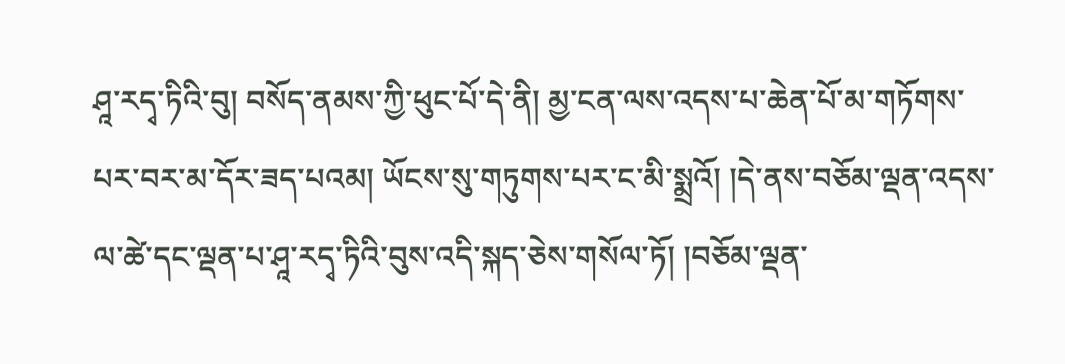ཤཱ་རདྭ་ཏིའི་བུ། བསོད་ནམས་ཀྱི་ཕུང་པོ་དེ་ནི། མྱ་ངན་ལས་འདས་པ་ཆེན་པོ་མ་གཏོགས་པར་བར་མ་དོར་ཟད་པའམ། ཡོངས་སུ་གཏུགས་པར་ང་མི་སྨྲའོ། །དེ་ནས་བཅོམ་ལྡན་འདས་ལ་ཚེ་དང་ལྡན་པ་ཤཱ་རདྭ་ཏིའི་བུས་འདི་སྐད་ཅེས་གསོལ་ཏོ། །བཅོམ་ལྡན་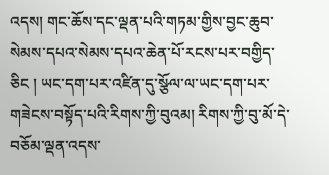འདས། གང་ཆོས་དང་ལྡན་པའི་གཏམ་གྱིས་བྱང་ཆུབ་སེམས་དཔའ་སེམས་དཔའ་ཆེན་པོ་རངས་པར་བགྱིད་ཅིང ། ཡང་དག་པར་འཛིན་དུ་སྩོལ་ལ་ཡང་དག་པར་
གཟེངས་བསྟོད་པའི་རིགས་ཀྱི་བུའམ། རིགས་ཀྱི་བུ་མོ་དེ་བཅོམ་ལྡན་འདས་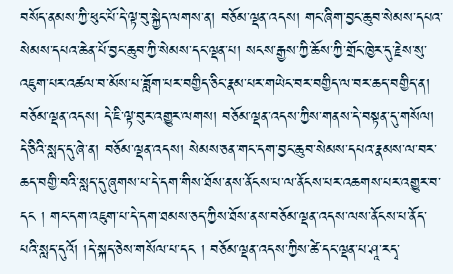བསོད་ནམས་ཀྱི་ཕུང་པོ་དེ་ལྟ་བུ་སྐྱེད་ལགས་ན། བཅོམ་ལྡན་འདས། གང་ཞིག་བྱང་ཆུབ་སེམས་དཔའ་སེམས་དཔའ་ཆེན་པོ་བྱང་ཆུབ་ཀྱི་སེམས་དང་ལྡན་པ། སངས་རྒྱས་ཀྱི་ཆོས་ཀྱི་གྲོང་ཁྱེར་དུ་རྗེས་སུ་འཇུག་པར་འཚལ་བ་མོས་པ་ཟློག་པར་བགྱིད་ཅིང་རྣམ་པར་གཡེང་བར་བགྱིད་ལ་བར་ཆད་བགྱིད་ན། བཅོམ་ལྡན་འདས། དེ་ཇི་ལྟ་བུར་འགྱུར་ལགས། བཅོམ་ལྡན་འདས་ཀྱིས་གནས་དེ་བསྟན་དུ་གསོལ། དེ་ཅིའི་སླད་དུ་ཞེ་ན། བཅོམ་ལྡན་འདས། སེམས་ཅན་གང་དག་བྱང་ཆུབ་སེམས་དཔའ་རྣམས་ལ་བར་ཆད་བགྱི་བའི་སླད་དུ་ཞུགས་པ་དེ་དག་གིས་ཐོས་ནས་ནོངས་པ་ལ་ནོངས་པར་འཆགས་པར་འགྱུར་བ་དང ། གང་དག་འཇུག་པ་དེ་དག་ཐམས་ཅད་ཀྱིས་ཐོས་ནས་བཅོམ་ལྡན་འདས་ལས་ནོངས་པ་ནོད་པའི་སླད་དུའོ། །དེ་སྐད་ཅེས་གསོལ་པ་དང ། བཅོམ་ལྡན་འདས་ཀྱིས་ཚེ་དང་ལྡན་པ་ཤཱ་རདྭ་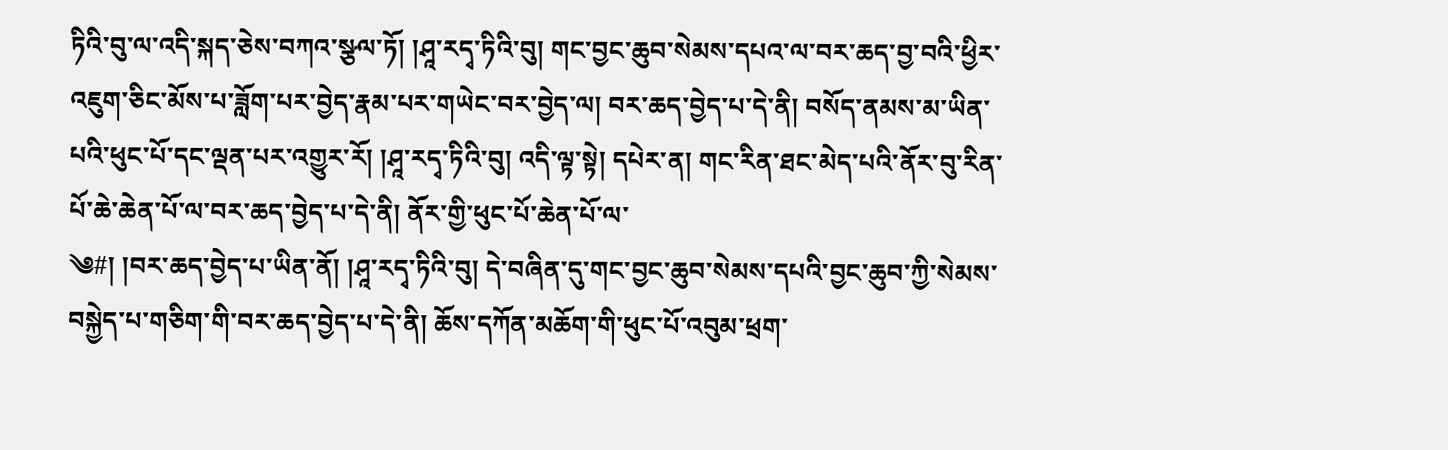ཏིའི་བུ་ལ་འདི་སྐད་ཅེས་བཀའ་སྩལ་ཏོ། །ཤཱ་རདྭ་ཏིའི་བུ། གང་བྱང་ཆུབ་སེམས་དཔའ་ལ་བར་ཆད་བྱ་བའི་ཕྱིར་འཇུག་ཅིང་མོས་པ་ཟློག་པར་བྱེད་རྣམ་པར་གཡེང་བར་བྱེད་ལ། བར་ཆད་བྱེད་པ་དེ་ནི། བསོད་ནམས་མ་ཡིན་པའི་ཕུང་པོ་དང་ལྡན་པར་འགྱུར་རོ། །ཤཱ་རདྭ་ཏིའི་བུ། འདི་ལྟ་སྟེ། དཔེར་ན། གང་རིན་ཐང་མེད་པའི་ནོར་བུ་རིན་པོ་ཆེ་ཆེན་པོ་ལ་བར་ཆད་བྱེད་པ་དེ་ནི། ནོར་གྱི་ཕུང་པོ་ཆེན་པོ་ལ་
༄#། །བར་ཆད་བྱེད་པ་ཡིན་ནོ། །ཤཱ་རདྭ་ཏིའི་བུ། དེ་བཞིན་དུ་གང་བྱང་ཆུབ་སེམས་དཔའི་བྱང་ཆུབ་ཀྱི་སེམས་བསྐྱེད་པ་གཅིག་གི་བར་ཆད་བྱེད་པ་དེ་ནི། ཆོས་དཀོན་མཆོག་གི་ཕུང་པོ་འབུམ་ཕྲག་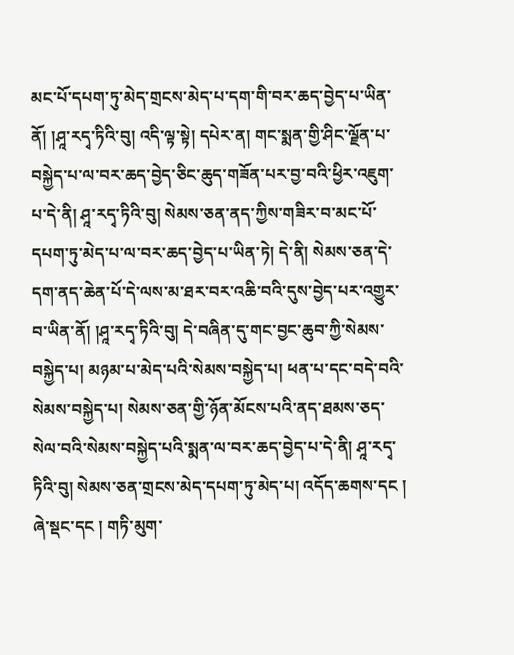མང་པོ་དཔག་ཏུ་མེད་གྲངས་མེད་པ་དག་གི་བར་ཆད་བྱེད་པ་ཡིན་ནོ། །ཤཱ་རདྭ་ཏིའི་བུ། འདི་ལྟ་སྟེ། དཔེར་ན། གང་སྨན་གྱི་ཤིང་ལྗོན་པ་བསྐྱེད་པ་ལ་བར་ཆད་བྱེད་ཅིང་ཆུད་གཟོན་པར་བྱ་བའི་ཕྱིར་འཇུག་པ་དེ་ནི། ཤཱ་རདྭ་ཏིའི་བུ། སེམས་ཅན་ནད་ཀྱིས་གཟིར་བ་མང་པོ་དཔག་ཏུ་མེད་པ་ལ་བར་ཆད་བྱེད་པ་ཡིན་ཏེ། དེ་ནི། སེམས་ཅན་དེ་དག་ནད་ཆེན་པོ་དེ་ལས་མ་ཐར་བར་འཆི་བའི་དུས་བྱེད་པར་འགྱུར་བ་ཡིན་ནོ། །ཤཱ་རདྭ་ཏིའི་བུ། དེ་བཞིན་དུ་གང་བྱང་ཆུབ་ཀྱི་སེམས་བསྐྱེད་པ། མཉམ་པ་མེད་པའི་སེམས་བསྐྱེད་པ། ཕན་པ་དང་བདེ་བའི་སེམས་བསྐྱེད་པ། སེམས་ཅན་གྱི་ཉོན་མོངས་པའི་ནད་ཐམས་ཅད་སེལ་བའི་སེམས་བསྐྱེད་པའི་སྨན་ལ་བར་ཆད་བྱེད་པ་དེ་ནི། ཤཱ་རདྭ་ཏིའི་བུ། སེམས་ཅན་གྲངས་མེད་དཔག་ཏུ་མེད་པ། འདོད་ཆགས་དང ། ཞེ་སྡང་དང ། གཏི་མུག་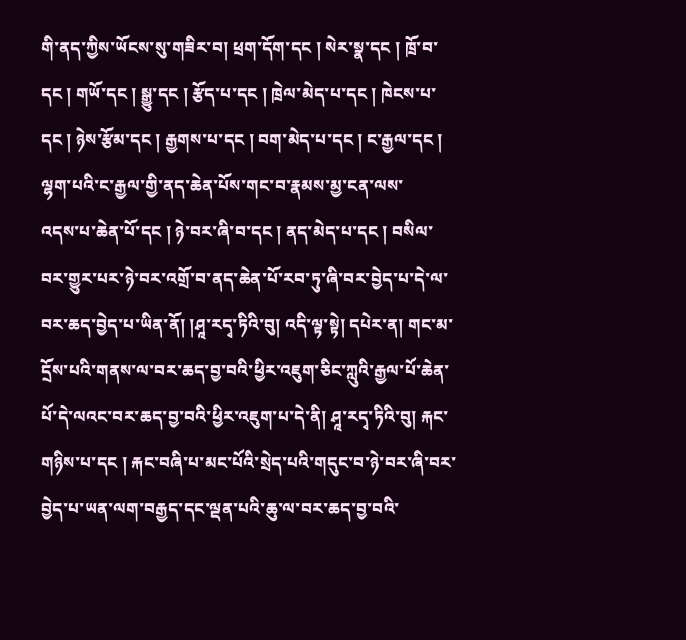གི་ནད་ཀྱིས་ཡོངས་སུ་གཟིར་བ། ཕྲག་དོག་དང ། སེར་སྣ་དང ། ཁྲོ་བ་དང ། གཡོ་དང ། སྒྱུ་དང ། རྩོད་པ་དང ། ཁྲེལ་མེད་པ་དང ། ཁེངས་པ་དང ། ཉེས་རྩོམ་དང ། རྒྱགས་པ་དང ། བག་མེད་པ་དང ། ང་རྒྱལ་དང ། ལྷག་པའི་ང་རྒྱལ་གྱི་ནད་ཆེན་པོས་གང་བ་རྣམས་མྱ་ངན་ལས་
འདས་པ་ཆེན་པོ་དང ། ཉེ་བར་ཞི་བ་དང ། ནད་མེད་པ་དང ། བསིལ་བར་གྱུར་པར་ཉེ་བར་འགྲོ་བ་ནད་ཆེན་པོ་རབ་ཏུ་ཞི་བར་བྱེད་པ་དེ་ལ་བར་ཆད་བྱེད་པ་ཡིན་ནོ། །ཤཱ་རདྭ་ཏིའི་བུ། འདི་ལྟ་སྟེ། དཔེར་ན། གང་མ་དྲོས་པའི་གནས་ལ་བར་ཆད་བྱ་བའི་ཕྱིར་འཇུག་ཅིང་ཀླུའི་རྒྱལ་པོ་ཆེན་པོ་དེ་ལའང་བར་ཆད་བྱ་བའི་ཕྱིར་འཇུག་པ་དེ་ནི། ཤཱ་རདྭ་ཏིའི་བུ། རྐང་གཉིས་པ་དང ། རྐང་བཞི་པ་མང་པོའི་སྲེད་པའི་གདུང་བ་ཉེ་བར་ཞི་བར་བྱེད་པ་ཡན་ལག་བརྒྱད་དང་ལྡན་པའི་ཆུ་ལ་བར་ཆད་བྱ་བའི་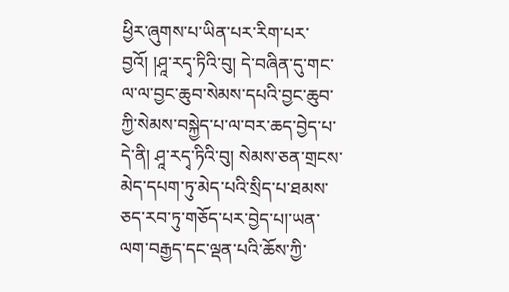ཕྱིར་ཞུགས་པ་ཡིན་པར་རིག་པར་བྱའོ། །ཤཱ་རདྭ་ཏིའི་བུ། དེ་བཞིན་དུ་གང་ལ་ལ་བྱང་ཆུབ་སེམས་དཔའི་བྱང་ཆུབ་ཀྱི་སེམས་བསྐྱེད་པ་ལ་བར་ཆད་བྱེད་པ་དེ་ནི། ཤཱ་རདྭ་ཏིའི་བུ། སེམས་ཅན་གྲངས་མེད་དཔག་ཏུ་མེད་པའི་སྲིད་པ་ཐམས་ཅད་རབ་ཏུ་གཅོད་པར་བྱེད་པ།་ཡན་ལག་བརྒྱད་དང་ལྡན་པའི་ཆོས་ཀྱི་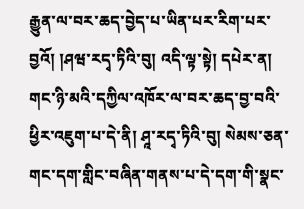རྒྱུན་ལ་བར་ཆད་བྱེད་པ་ཡིན་པར་རིག་པར་བྱའོ། །ཤཝ་རདྭ་ཏིའི་བུ། འདི་ལྟ་སྟེ། དཔེར་ན། གང་ཉི་མའི་དཀྱིལ་འཁོར་ལ་བར་ཆད་བྱ་བའི་ཕྱིར་འཇུག་པ་དེ་ནི། ཤཱ་རདྭ་ཏིའི་བུ། སེམས་ཅན་གང་དག་གླིང་བཞིན་གནས་པ་དེ་དག་གི་སྣང་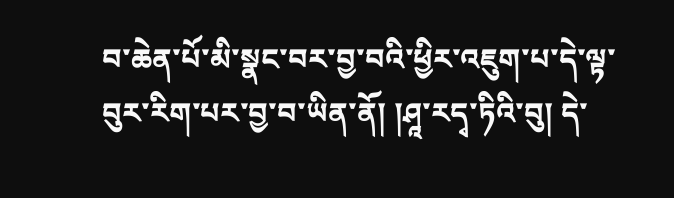བ་ཆེན་པོ་མི་སྣང་བར་བྱ་བའི་ཕྱིར་འཇུག་པ་དེ་ལྟ་བུར་རིག་པར་བྱ་བ་ཡིན་ནོ། །ཤཱ་རདྭ་ཏིའི་བུ། དེ་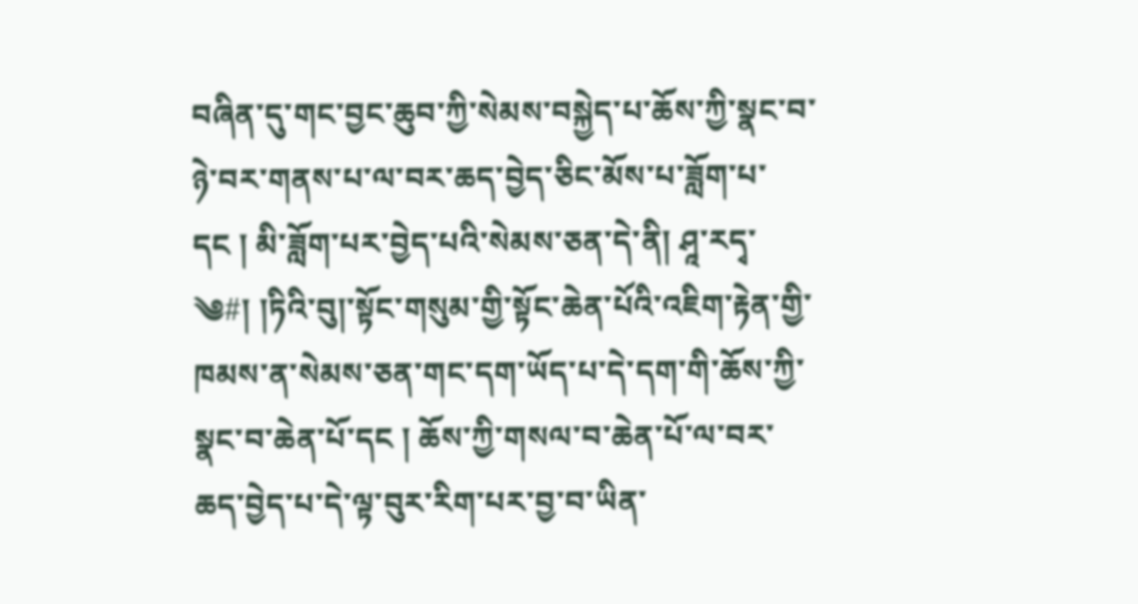བཞིན་དུ་གང་བྱང་ཆུབ་ཀྱི་སེམས་བསྐྱེད་པ་ཆོས་ཀྱི་སྣང་བ་ཉེ་བར་གནས་པ་ལ་བར་ཆད་བྱེད་ཅིང་མོས་པ་ཟློག་པ་དང ། མི་ཟློག་པར་བྱེད་པའི་སེམས་ཅན་དེ་ནི། ཤཱ་རདྭ་
༄#། །ཏིའི་བུ།་སྟོང་གསུམ་གྱི་སྟོང་ཆེན་པོའི་འཇིག་རྟེན་གྱི་ཁམས་ན་སེམས་ཅན་གང་དག་ཡོད་པ་དེ་དག་གི་ཆོས་ཀྱི་སྣང་བ་ཆེན་པོ་དང ། ཆོས་ཀྱི་གསལ་བ་ཆེན་པོ་ལ་བར་ཆད་བྱེད་པ་དེ་ལྟ་བུར་རིག་པར་བྱ་བ་ཡིན་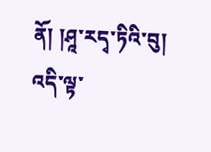ནོ། །ཤཱ་རདྭ་ཏིའི་བུ། འདི་ལྟ་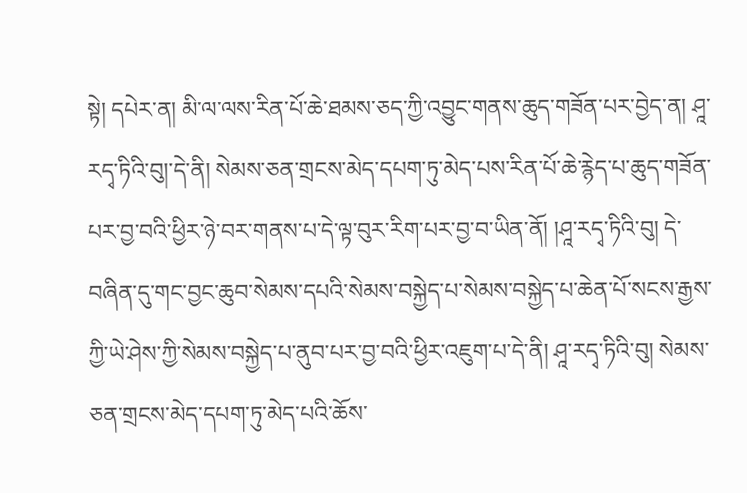སྟེ། དཔེར་ན། མི་ལ་ལས་རིན་པོ་ཆེ་ཐམས་ཅད་ཀྱི་འབྱུང་གནས་ཆུད་གཟོན་པར་བྱེད་ན། ཤཱ་རདྭ་ཏིའི་བུ།་དེ་ནི། སེམས་ཅན་གྲངས་མེད་དཔག་ཏུ་མེད་པས་རིན་པོ་ཆེ་རྙེད་པ་ཆུད་གཟོན་པར་བྱ་བའི་ཕྱིར་ཉེ་བར་གནས་པ་དེ་ལྟ་བུར་རིག་པར་བྱ་བ་ཡིན་ནོ། །ཤཱ་རདྭ་ཏིའི་བུ། དེ་བཞིན་དུ་གང་བྱང་ཆུབ་སེམས་དཔའི་སེམས་བསྐྱེད་པ་སེམས་བསྐྱེད་པ་ཆེན་པོ་སངས་རྒྱས་ཀྱི་ཡེ་ཤེས་ཀྱི་སེམས་བསྐྱེད་པ་ནུབ་པར་བྱ་བའི་ཕྱིར་འཇུག་པ་དེ་ནི། ཤཱ་རདྭ་ཏིའི་བུ། སེམས་ཅན་གྲངས་མེད་དཔག་ཏུ་མེད་པའི་ཆོས་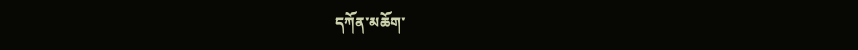དཀོན་མཆོག་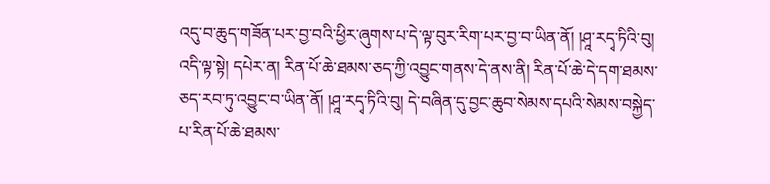འདུ་བ་ཆུད་གཟོན་པར་བྱ་བའི་ཕྱིར་ཞུགས་པ་དེ་ལྟ་བུར་རིག་པར་བྱ་བ་ཡིན་ནོ། །ཤཱ་རདྭ་ཏིའི་བུ། འདི་ལྟ་སྟེ། དཔེར་ན། རིན་པོ་ཆེ་ཐམས་ཅད་ཀྱི་འབྱུང་གནས་དེ་ནས་ནི། རིན་པོ་ཆེ་དེ་དག་ཐམས་ཅད་རབ་ཏུ་འབྱུང་བ་ཡིན་ནོ། །ཤཱ་རདྭ་ཏིའི་བུ། དེ་བཞིན་དུ་བྱང་ཆུབ་སེམས་དཔའི་སེམས་བསྐྱེད་པ་རིན་པོ་ཆེ་ཐམས་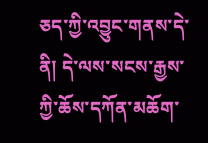ཅད་ཀྱི་འབྱུང་གནས་དེ་ནི། དེ་ལས་སངས་རྒྱས་ཀྱི་ཆོས་དཀོན་མཆོག་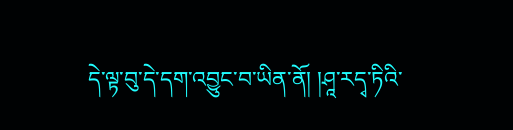དེ་ལྟ་བུ་དེ་དག་འབྱུང་བ་ཡིན་ནོ། །ཤཱ་རདྭ་ཏིའི་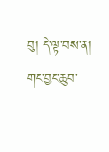བུ། དེ་ལྟ་བས་ན། གང་བྱང་ཆུབ་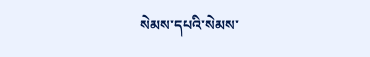སེམས་དཔའི་སེམས་